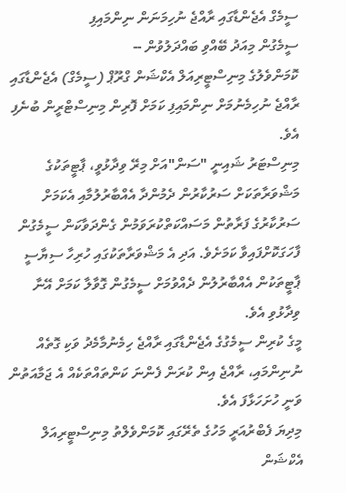ސީމެގް އެޖެންޑާގައި ރާއްޖެ ނުހިމަނަން ނިންމައިފި
ސީމެގުން މިއަދު ބޭއްވި ބައްދަލުވުން --
ކޮމަންވެލުގެ މިނިސްޓީރިއަލް އެކްޝަން ގްރޫޕް (ސީމެގް) އެޖެންޑާގައި ރާއްޖެ ނުހިމެނުމަށް ނިންމައިފި ކަމަށް ފޮރިން މިނިސްޓްރީން ބުނެފި އެވެ.
މިނިސްޓަރު ޝައިނީ "ސަން"އަށް މިރޭ ވިދާޅުވީ، ޕާޓީތަކުގެ މަޝްވަރާތަކަށް ސަރުކާރުން ދެމުންދާ އެއްބާރުލުމާއި އެކަމަށް ސަރުކާރުގެ ފަރާތުން މަސައްކަތްކުރަވަމުން ގެންދަވާކަން ސީމެގުން ފާހަގަކޮށްފައިވާ ކަމަށެވެ. އަދި އެ މަޝްވަރާތަކުގައި ހުރިހާ ސިޔާސީ ޕާޓީތަކުން އެއްބާރުލުން ދެއްވުމަށް ސީމެގުން ގޮވާލާ ކަމަށް އޭނާ ވިދާޅުވި އެވެ.
މީގެ ކުރިން ސީމެގުގެ އެޖެންޑާގައި ރާއްޖެ ހިމެނުމާމެދު ވަކި ގޮތެއް ނުނިންމައި، ރާއްޖެ އިން ކުރަން ފެންނަ ކަންތައްތަކެއް އެ ޖަމާއަތުން ވަނީ ހުށަހަޅާފަ އެވެ.
މިދިޔަ ފެބްރުއަރީ މަހުގެ ތެރޭގައި ކޮމަންވެލްތު މިނިސްޓީރިއަލް އެކްޝަން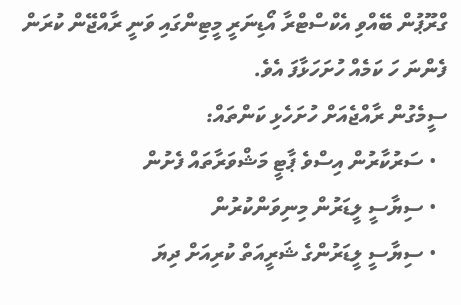ގްރޫޕުން ބޭއްވި އެކްސްޓްރާ އޯޑިނަރީ މީޓިންގައި ވަނީ ރާއްޖޭން ކުރަން ފެންނަ ހަ ކަމެއް ހުށަހަޅާފަ އެވެ.
ސީމެގުން ރާއްޖެއަށް ހުށަހެޅި ކަންތައް:
  • ސަރުކާރުން އިސްވެ ޕާޓީ މަޝްވަރާތައް ފެށުން
  • ސިޔާސީ ލީޑަރުން މިނިވަންކުރުން
  • ސިޔާސީ ލީޑަރުންގެ ޝަރީއަތް ކުރިއަށް ދިޔަ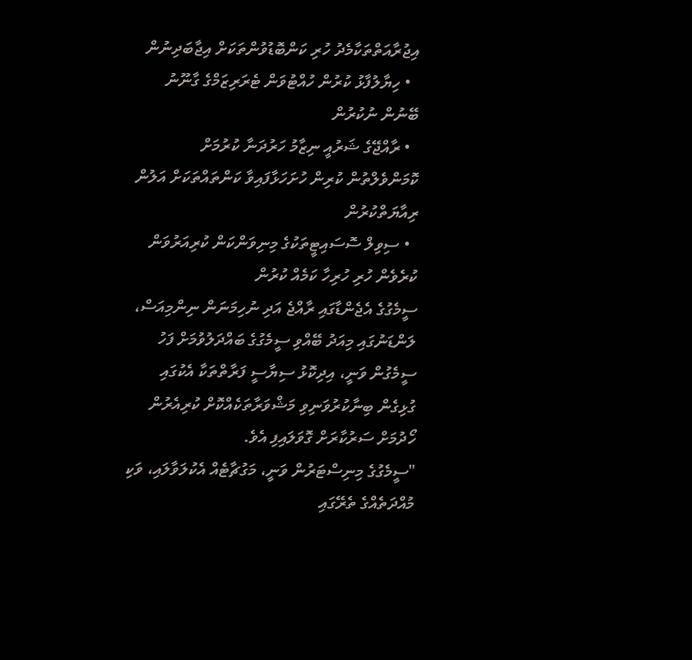އިޖުރާއަތްތަކާމެދު ހުރި ކަންބޮޑުވުންތަކަށް އިޖާބަދިނުން
  • ހިޔާލުފާޅު ކުރުން ހުއްޓުވަން ޓެރަރިޒަމްގެ ގާނޫނު ބޭނުން ނުކުރުން
  • ރާއްޖޭގެ ޝަރުއީ ނިޒާމު ހަރުދަނާ ކުރުމަށް ކޮމަންވެލްތުން ކުރިން ހުށަހަޅާފައިވާ ކަންތައްތަކަށް އަލުން ރިއާޔަތްކުރުން
  • ސިވިލް ސޮސައިޓީތަކުގެ މިނިވަންކަން ކުރިއަރުވަން ކުރެވެން ހުރި ހުރިހާ ކަމެއް ކުރުން
ސީމެގުގެ އެޖެންޑާގައި ރާއްޖެ އަދި ނުހިމަނަން ނިންމިއަސް، ލަންޑަނުގައި މިއަދު ބޭއްވި ސީމެގުގެ ބައްދަލުވުމަށް ފަހު ސީމެގުން ވަނީ، އިދިކޮޅު ސިޔާސީ ފަރާތްތަކާ އެކުގައި ގުޅިގެން ބިނާކުރުވަނިވި މަޝްވަރާތަކެއްކޮށް ކުރިއެރުން ހޯދުމަށް ސަރުކާރަށް ގޮވަލައިފި އެވެ.
"ސީމެގުގެ މިނިސްޓަރުން ވަނީ، މަގުޗާޓެއް އެކުލަވާލައި، ވަކި މުއްދަތެއްގެ ތެރޭގައި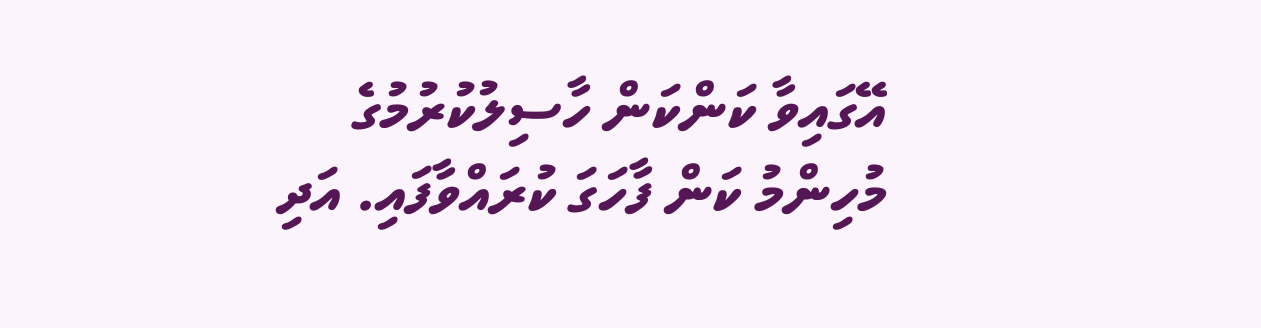އޭގައިވާ ކަންކަން ހާސިލުކުރުމުގެ މުހިންމު ކަން ފާހަގަ ކުރައްވާފައި. އަދި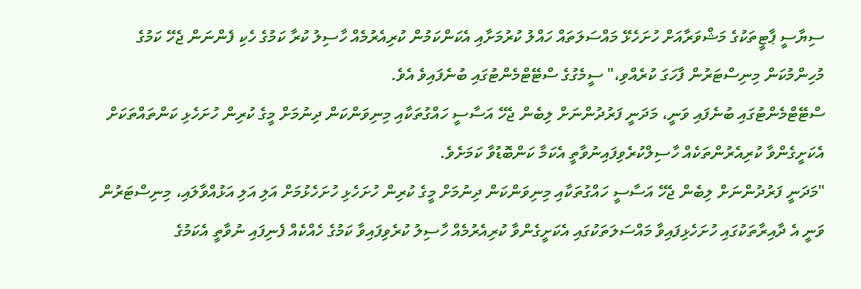ސިޔާސީ ޕާޓީތަކުގެ މަޝްވަރާއަށް ހުށަހެޅޭ މައްސަލަތައް ހައްލު ކުރުމަށާއި އެކަންކަމުން ކުރިއެރުމެއް ހާސިލު ކުރާ ކަމުގެ ހެކި ފެންނަން ޖެހޭ ކަމުގެ މުހިންމުކަން މިނިސްޓަރުން ފާހަގަ ކުރެއްވި،" ސީމެގުގެ ސްޓޭޓްމެންޓުގައި ބުނެފައިވެ އެވެ.
ސްޓޭޓްމެންޓުގައި ބުނެފައި ވަނީ، މަދަނީ ފަރުދުންނަށް ލިބެން ޖެހޭ އަސާސީ ހައްގުތަކާއި މިނިވަންކަން ދިނުމަށް މީގެ ކުރިން ހުށަހެޅި ކަންތައްތަކަށް އެކަށީގެންވާ ކުރިއެރުންތަކެއް ހާސިލްކުރެވިފައިނުވާތީ އެކަމާ ކަންބޮޑުވާ ކަމަށެވެ.
"މަދަނީ ފަރުދުންނަށް ލިބެން ޖެހޭ އަސާސީ ހައްގުތަކާއި މިނިވަންކަން ދިނުމަށް މީގެ ކުރިން ހުށަހެޅި ހުށަހެޅުމަށް އަލި އަލި އަޅުއްވާލައި، މިނިސްޓަރުން ވަނީ އެ ދާއިރާތަކުގައި ހުށަހެޅިފައިވާ މައްސަލަތަކުގައި އެކަށީގެންވާ ކުރިއެރުމެއް ހާސިލު ކުރެވިފައިވާ ކަމުގެ ހެއްކެއް ފެނިފައި ނުވާތީ އެކަމުގެ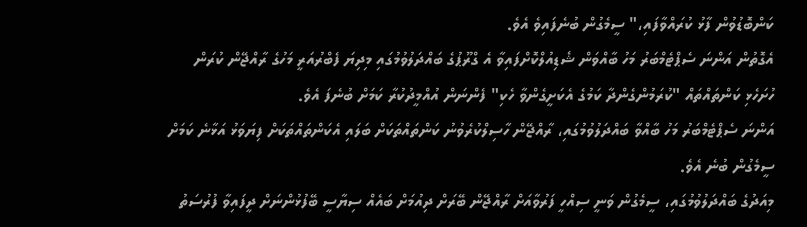ކަންބޮޑުވުން ފާޅު ކުރައްވާފައި،" ސީމެގުން ބުނެފައިވެ އެވެ.
އެގޮތުން އަންނަ ސެޕްޓެމްބަރު މަހު ބާއްވަން ޝެޑިއުލްކޮށްފައިވާ އެ ގްރޫޕުގެ ބައްދަލުވުމުގައި މިދިޔަ ފެބްރުއަރީ މަހުގެ ރާއްޖޭން ކުރަން ހުށަހެޅި ކަންތައްތައް "ކުރަމުންގެންދާ ކަމުގެ އެކަށީގެންވާ ހެކި" ފެންނަން އުއްމީދުކުރާ ކަމަށް ބުނެފަ އެވެ.
އަންނަ ސެޕްޓެމްބަރު މަހު ބާއްވާ ބައްދަލުވުމުގައި، ރާއްޖޭން ހާސިލްކުރެވުނު ކަންތައްތަކަށް ބަލައި އެކަންތައްތަކަށް ފިޔަވަޅު އަޅާނެ ކަމަށް ސީމެގުން ބުނެ އެވެ.
މިއަދުގެ ބައްދަލުވުމުގައި، ސީމެގުން ވަނީ ސިއްހީ ފަރުވާއަށް ރާއްޖޭން ބޭރަށް ދިއުމަށް ބައެއް ސިޔާސީ ބޭފުޅުންނަށް ދީފައިވާ ފުރުސަތު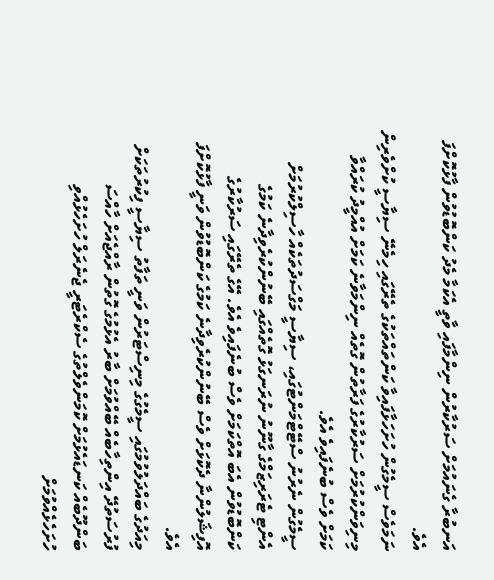އަނބުރާ ގެނައުމަށް ސަރުކާރުން ނިންމާފައި ވާތީ އެކަމާ މެދު ކަންބޮޑުވުން ފާޅުކޮށްފަ އެވެ.
ނަމަވެސް ސީމެގުން ހުށަހަޅާފައިވާ ކަންތައްތަކުގެ ތެރޭގައި ހިމެނޭ ސިޔާސީ ކުށްވެރިން މިނިވަންކުރުމަށް ސަރުކާރުގެ ފަރާތުން ގޮތެއް ނިންމަވާނެ ކަމަށް އުއްމީދު ކުރައްވާ ކަމަށް ވެސް ބުނެފައިވެ އެވެ.
ސީމެގުން ނެރުނު ސްޓޭޓްމަންޓުގައި، ސިޔާސީ މަގްސަދުތަކެއް ހާސިލްކުރުމަށް އެންޓި ޓެރަރިޒަމްގެ ގާނޫނު ނުރަނގަޅު ގޮތެއްގައި ބޭނުންކުރެވިދާނެ ކަމުގެ ކަންބޮޑުވުން އެބަ އޮތްކަމަށް ވެސް ބުނެފައިވެ އެވެ. އޭގެ ތެރޭގައި ސަރުކާރުގެ އޮފިޝަލުންނާ ދެކޮޅަށް ވެސް ބޭނުންކުރެވިދާނެ ކަމުގެ ކަންބޮޑުވުން ވަނީ ފާޅުކޮށްފަ އެވެ.
މިއަދުގެ ބައްދަލުވުމުގައި ސީމެގުގެ މިނިސްޓަރުން ވަނީ ތަފާތު ސިޔާސީ ފިކުރުތަކަށް ފުރުސަތުދޭ އިންތިހާބެއް ބޭއްވުމަށް ބާރު އެޅުމުގެ ގޮތުން ރާއްޖެއަށް ހާއްސަ ބަންދޫބެއް ކަނޑައެޅުމަށް ކޮމަންވެލްތުގެ ސެކްރެޓަރީ ޖެނެރަލް ހުށަހެޅުއްވި ހުށަހެޅެއްވުމަށް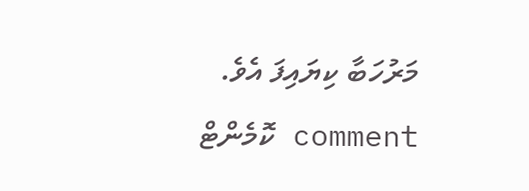މަރުހަބާ ކިޔައިފަ އެވެ.
comment ކޮމެންޓް